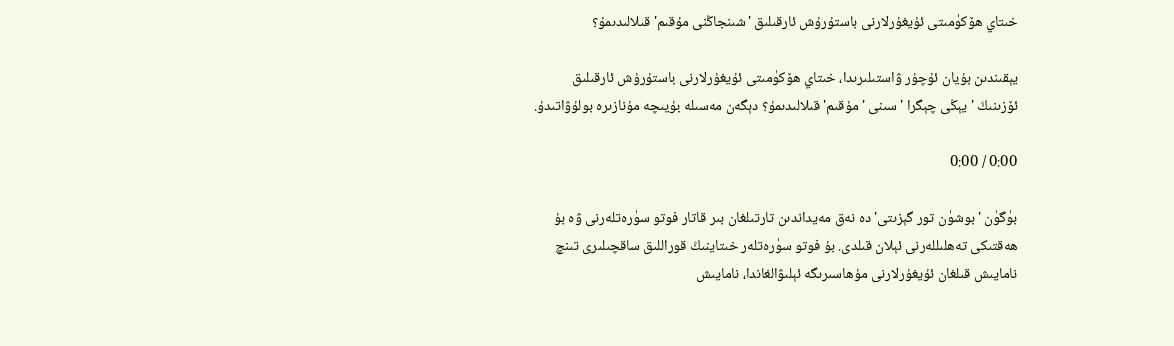خىتاي ھۆكۈمىتى ئۇيغۇرلارنى باستۇرۇش ئارقىلىق 'شىنجاڭنى مۇقىم' قىلالىدىمۇ؟

يېقىندىن بۇيان ئۇچۇر ۋاستىلىرىدا، خىتاي ھۆكۈمىتى ئۇيغۇرلارنى باستۇرۇش ئارقىلىق ئۆزىنىڭ 'يېڭى چېگرا ' سىنى 'مۇقىم' قىلالىدىمۇ؟ دېگەن مەسىلە بۇيىچە مۇنازىرە بولۇۋاتىدۇ.

0:00 / 0:00

بۈگۈن 'بوشۈن تور گېزىتى'دە نەق مەيداندىن تارتىلغان بىر قاتار فوتو سۈرەتلەرنى ۋە بۇ ھەقتىكى تەھلىللەرنى ئېلان قىلدى. بۇ فوتو سۈرەتلەر خىتاينىڭ قوراللىق ساقچىلىرى تىنچ نامايىش قىلغان ئۇيغۇرلارنى مۇھاسىرىگە ئېلىۋالغاندا، نامايىش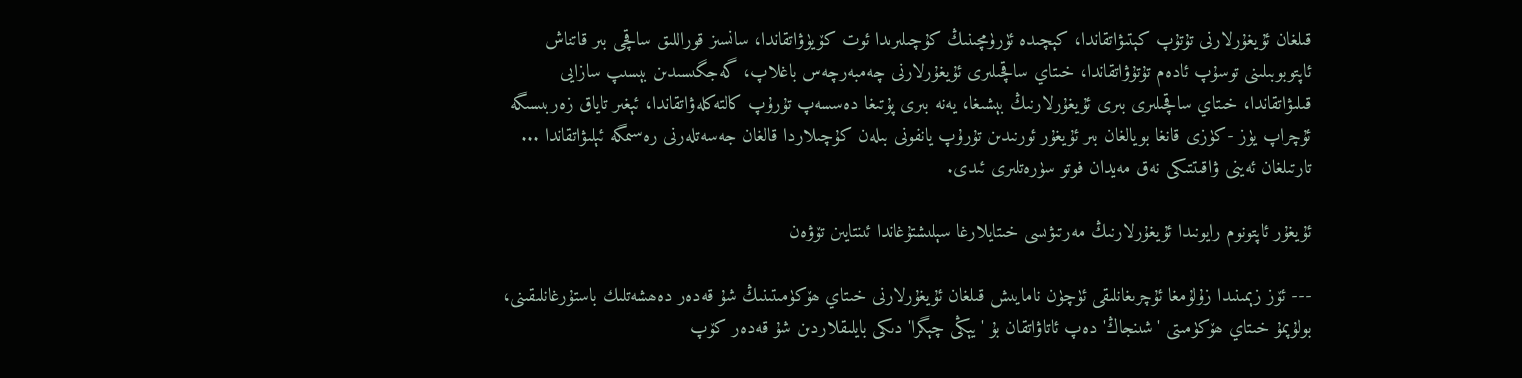قىلغان ئۇيغۇرلارنى تۇتۇپ كېتىۋاتقاندا، كېچىدە ئۈرۈمچىنىڭ كۇچىلىرىدا ئوت كۆيۈۋاتقاندا، سانسىز قوراللىق ساقچى بىر قاتناش ئاپتوبوبىلىنى توسۇپ ئادەم تۇتۇۋاتقاندا، خىتاي ساقچىلىرى ئۇيغۇرلارنى چەمبەرچەس باغلاپ، گەجگىسىدىن بېسىپ سازايى قىلىۋاتقاندا، خىتاي ساقچىلىرى بىرى ئۇيغۇرلارنىڭ بېشىغا، يەنە بىرى پۇتىغا دەسسەپ تۇرۇپ كالتەكلەۋاتقاندا، ئېغىر تاياق زەربىسىگە ئۇچراپ يۈز -كۈزى قانغا بويالغان بىر ئۇيغۇر ئورنىدىن تۇرۇپ يانفونى بىلەن كۇچىلاردا قالغان جەسەتلەرنى رەسىمگە ئېلىۋاتقاندا ... تارتىلغان ئەينى ۋاقىتتىكى نەق مەيدان فوتو سۈرەتلىرى ئىدى.

ئۇيغۇر ئاپتونوم رايونىدا ئۇيغۇرلارنىڭ مەرتىۋىسى خىتايلارغا سېلىشتۇغاندا ئىنتايىن تۆۋەن

--- ئۆز زېمىنىدا زۇلۇمغا ئۇچرىغانلىقى ئۈچۈن نامايىش قىلغان ئۇيغۇرلارنى خىتاي ھۆكۈمىتىنىڭ شۇ قەدەر دەھشەتلىك باستۇرغانلىقىنى، بولۇپمۇ خىتاي ھۆكۈمىتى 'شىنجاڭ' دەپ ئاتاۋاتقان بۇ 'يېڭى چېگرا'دىكى بايلىقلاردىن شۇ قەدەر كۆپ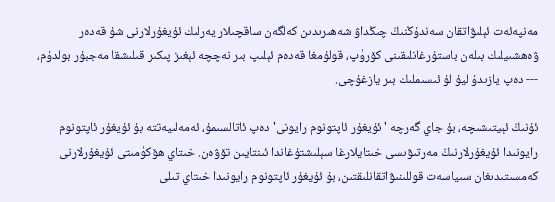مەنپەئەت ئېلىۋاتقان سەندۇڭنىڭ چىڭداۋ شەھىرىدىن كەلگەن ساقچىلار يەرلىك ئۇيغۇرلارنى شۇ قەدەر ۋەھشىيلىك بىلەن باستۇرغانلىقىنى كۆرۈپ، قولۇمغا قەدەم ئېلىپ بىر نەچچە ئېغىز پىكىر قىلىشقا مەجبۇر بولدۇم، --- دەپ يازىدۇ ليۇ لۇ ئىسىملىك بىر يازغۇچى.

ئۇنىڭ ئېيتىشىچە، بۇ جاي گەرچە 'ئۇيغۇر ئاپتونوم رايونى' دەپ ئاتالسىمۇ، ئەمەلىيەتتە بۇ ئۇيغۇر ئاپتونوم رايونىدا ئۇيغۇرلارنىڭ مەرتىۋىسى خىتايلارغا سېلىشتۇغاندا ئىنتايىن تۆۋەن. خىتاي ھۆكۈمىتى ئۇيغۇرلارنى كەمسىتىدىغان سىياسەت قوللىنىۋاتقانلىقتىن، بۇ ئۇيغۇر ئاپتونوم رايونىدا خىتاي تىلى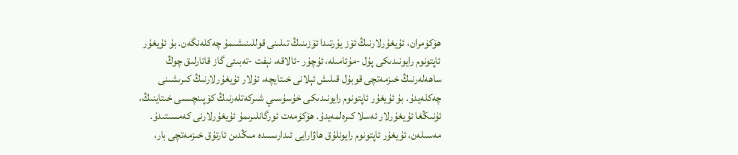ھۆكۈمران، ئۇيغۇرلارنىڭ ئۆز يۇرتىدا ئۆزىنىڭ تىلىنى قوللىنىشىمۇ چەكلەنگەن. بۇ ئۇيغۇر ئاپتونوم رايونىدىكى پۇل -مۇئامىلە، ئۇچۇر -ئالاقە، نېفت -تەبىئى گاز قاتارلىق چوڭ ساھەلەرنىڭ خىزمەتچى قوبۇل قىلىش ئېلانى خىتايچە، ئۇلار ئۇيغۇرلارنىڭ كىرىشىنى چەكلەيدۇ. بۇ ئۇيغۇر ئاپتونوم رايونىدىكى خۇسۇسىي شىركەتلەرنىڭ كۆپىنچىسى خىتاينىڭ، ئۇنىڭغا ئۇيغۇرلار ئەسلا كىرەلمەيدۇ. ھۆكۈمەت ئورگانلىرىمۇ ئۇيغۇرلارنى كەمسىتىدۇ. مەسىلەن، ئۇيغۇر ئاپتونوم رايونلۇق ھاۋارايى ئىدارىسىدە مىڭدىن ئارتۇق خىزمەتچى بار،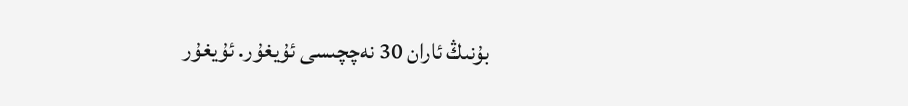بۇنىڭ ئاران 30 نەچچىسى ئۇيغۇر. ئۇيغۇر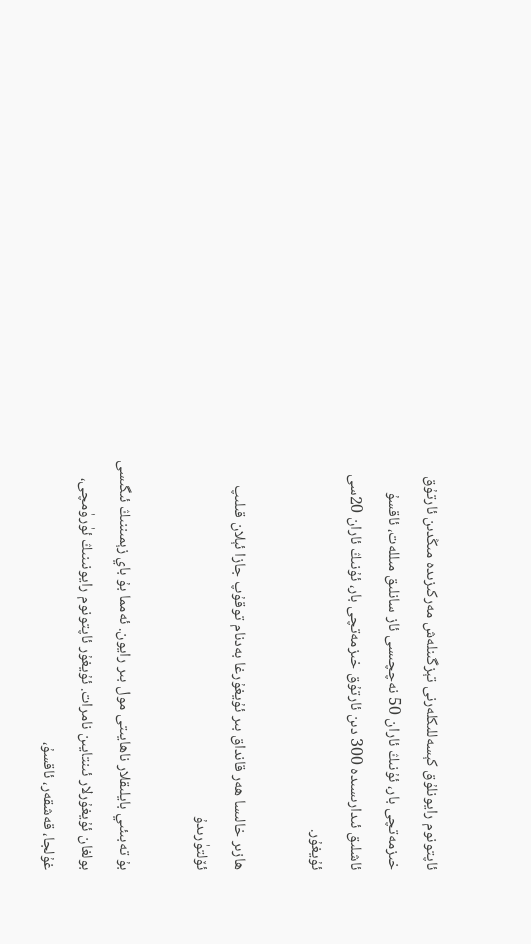ئاپتونوم رايونلۇق كېسەللىكلەرنى تېزگىنلەش مەركىزىدە مىڭدىن ئارتۇق خىزمەتچى بار، ئۇنىڭ ئاران 50 نەچچىسى ئاز سانلىق مىللەت، ئاقسۇ ئاشلىق ئىدارىسىدە 300 دىن ئارتۇق خىزمەتچى بار، ئۇنىڭ ئاران 20سى ئۇيغۇر.

ھازىر خالىسا ھەر قانداق بىر ئۇيغۇرغا بەدنام توقۇپ جازا ئېلان قىلىپ ئۆلتۈرىدۇ

بۇ تەبىئىي بايلىقلار ناھايىتى مول بىر رايون. ئەمما بۇ باي زېمىننىڭ ئىگىسى بولغان ئۇيغۇرلار ئىنتايىن نامرات. ئۇيغۇر ئاپتونوم رايونىنىڭ ئۈرۈمچى، غۇلجا، قەشقەر، ئاقسۇ،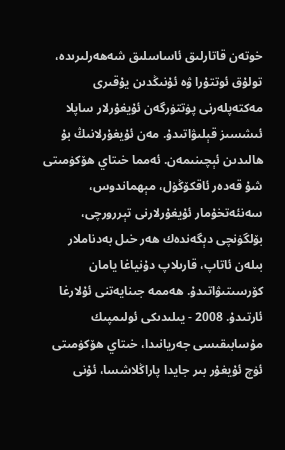خوتەن قاتارلىق ئاساسلىق شەھەرلىرىدە، تولۇق ئوتتۇرا ۋە ئۇنىڭدىن يۇقىرى مەكتەپلەرنى پۈتتۈرگەن ئۇيغۇرلار ساپلا ئىشسىز قېلىۋاتىدۇ. مەن ئۇيغۇرلانىڭ بۇ ھالىدىن ئېچىنىمەن. ئەمما خىتاي ھۆكۈمىتى شۇ قەدەر ئاقكۆڭۈل، مېھماندوس، سەنئەتخۇمار ئۇيغۇرلارنى تېررورچى، بۆلگۈنچى دېگەندەك ھەر خىل بەدناملار بىلەن ئاتاپ، قارىلاپ دۇنياغا يامان كۆرسىتىۋاتىدۇ. ھەممە جىنايەتنى ئۇلارغا ئارتىدۇ. 2008 - يىلىدىكى ئولىمپىك مۇسابىقىسى جەريانىدا، خىتاي ھۆكۈمىتى ئۈچ ئۇيغۇر بىر جايدا پاراڭلاشسا، ئۇنى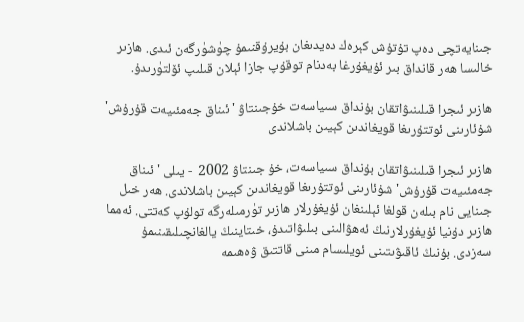جىنايەتچى دەپ تۇتۇش كېرەك دەيدىغان بۇيرۇقنىمۇ چۈشۈرگەن ئىدى. ھازىر خالىسا ھەر قانداق بىر ئۇيغۇرغا بەدنام توقۇپ جازا ئېلان قىلىپ ئۆلتۈرىدۇ.

ھازىر ئىجرا قىلىنىۋاتقان بۇنداق سىياسەت خۇجىنتاۋ 'ئىناق جەمئىيەت قۇرۇش' شۇئارىنى ئوتتۇرىغا قويغاندىن كېيىن باشلاندى

ھازىر ئىجرا قىلىنىۋاتقان بۇنداق سىياسەت، خۇ جىنتاۋ 2002  - يىلى 'ئىناق جەمئىيەت قۇرۇش' شۇئارىنى ئوتتۇرىغا قويغاندىن كېيىن باشلاندى. ھەر خىل جىنايى نام بىلەن قولغا ئېلىنغان ئۇيغۇرلار ھازىر تۈرمىلەرگە تولۇپ كەتتى. ئەمما ھازىر دۇنيا ئۇيغۇرلارنىڭ ئەھۋالىنى بىلىۋاتىدۇ، خىتاينىڭ يالغانچىلىقىنىمۇ سەزدى. بۇنىڭ ئاقىۋىتىنى ئويلىسام مىنى قاتتىق ۋەھىمە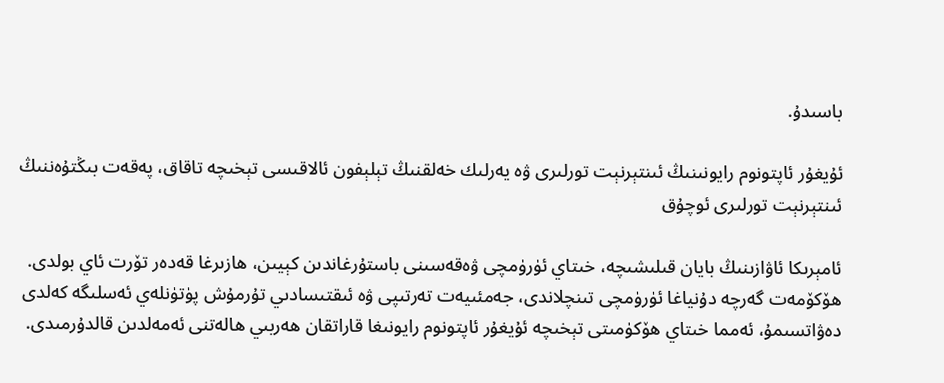باسىدۇ.

ئۇيغۇر ئاپتونوم رايونىنىڭ ئىنتېرنېت تورلىرى ۋە يەرلىك خەلقنىڭ تېلېفون ئالاقىسى تېخىچە تاقاق، پەقەت بىڭتۇەننىڭ ئىنتېرنېت تورلىرى ئوچۇق

ئامېرىكا ئاۋازىنىڭ بايان قىلىشىچە، خىتاي ئۈرۈمچى ۋەقەسىنى باستۇرغاندىن كېيىن، ھازىرغا قەدەر تۆرت ئاي بولدى. ھۆكۆمەت گەرچە دۇنياغا ئۈرۈمچى تىنچلاندى، جەمئىيەت تەرتىپى ۋە ئىقتىسادىي تۇرمۇش پۈتۈنلەي ئەسلىگە كەلدى دەۋاتسىمۇ، ئەمما خىتاي ھۆكۈمىتى تېخىچە ئۇيغۇر ئاپتونوم رايونىغا قاراتقان ھەربىي ھالەتنى ئەمەلدىن قالدۇرمىدى.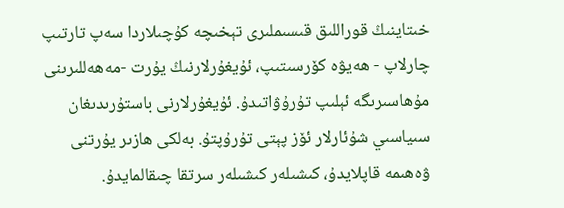خىتاينىڭ قوراللىق قىسىملىرى تېخىچە كۇچىلاردا سەپ تارتىپ چارلاپ - ھەيۋە كۆرسىتىپ، ئۇيغۇرلارنىڭ يۇرت -مەھەللىرىنى مۇھاسىرىگە ئېلىپ تۇرۇۋاتىدۇ. ئۇيغۇرلارنى باستۇرىدىغان سىياسىي شۇئارلار ئۆز پېتى تۇرۇپتۇ. بەلكى ھازىر يۇرتنى ۋەھىمە قاپلايدۇ، كىشىلەر كىشىلەر سرتقا چىقالمايدۇ.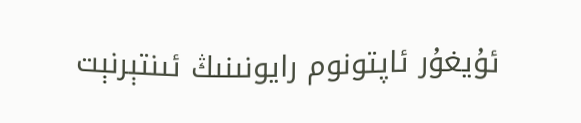ئۇيغۇر ئاپتونوم رايونىنىڭ ئىنتېرنېت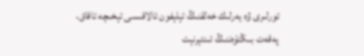تورلىرى ۋە يەرلىك خەلقنىڭ تېلېفون ئالاقىسى تېخىچە تاقاق، پەقەت بىڭتۇەننىڭ ئىنتېرنېت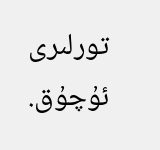تورلىرى ئۇچۇق.